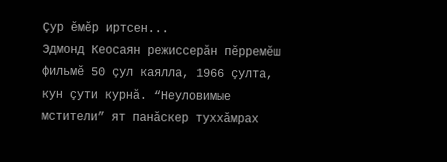Çур ĕмĕр иртсен...
Эдмонд Кеосаян режиссерăн пĕрремĕш фильмĕ 50 çул каялла, 1966 çулта, кун çути курнă. “Неуловимые мстители” ят панăскер туххăмрах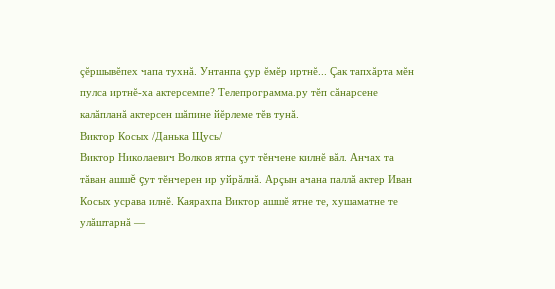çĕршывĕпех чапа тухнă. Унтанпа çур ĕмĕр иртнĕ... Çак тапхăрта мĕн пулса иртнĕ-ха актерсемпе? Телепрограмма.ру тĕп сăнарсене калăпланă актерсен шăпине йĕрлеме тĕв тунă.
Виктор Косых /Данька Щусь/
Виктор Николаевич Волков ятпа çут тĕнчене килнĕ вăл. Анчах та тăван ашшĕ çут тĕнчерен ир уйрăлнă. Арçын ачана паллă актер Иван Косых усрава илнĕ. Каярахпа Виктор ашшĕ ятне те, хушаматне те улăштарнă —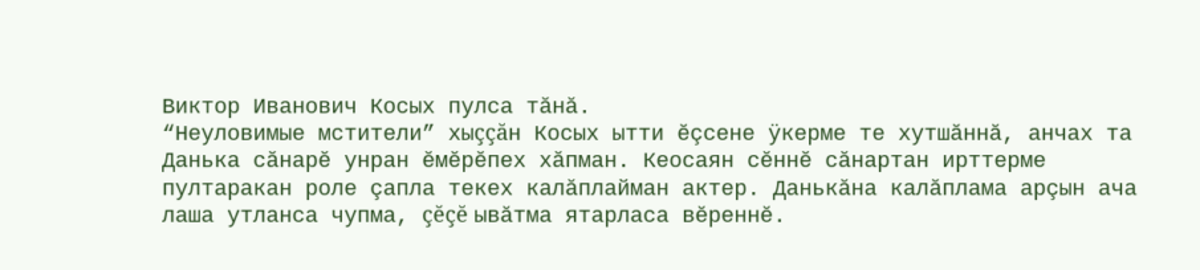Виктор Иванович Косых пулса тăнă.
“Неуловимые мстители” хыççăн Косых ытти ĕçсене ÿкерме те хутшăннă, анчах та Данька сăнарĕ унран ĕмĕрĕпех хăпман. Кеосаян сĕннĕ сăнартан ирттерме пултаракан роле çапла текех калăплайман актер. Данькăна калăплама арçын ача лаша утланса чупма, çĕçĕ ывăтма ятарласа вĕреннĕ.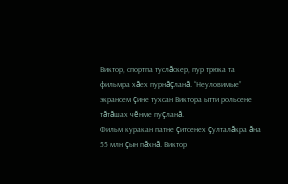Виктор, спортпа туслăскер, пур трюка та фильмра хăех пурнăçланă. “Неуловимые” экрансем çине тухсан Виктора ытти рольсене тăтăшах чĕнме пуçланă.
Фильм куракан патне çитсенех çулталăкра ăна 55 млн çын пăхнă. Виктор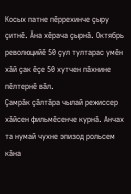Косых патне пĕррехинче çыру çитнĕ. Ăна хĕрача çырнă. Октябрь революцийĕ 50 çул тултарас умĕн хăй çак ĕçе 50 хутчен пăхнине пĕлтернĕ вăл.
Çамрăк çăлтăра чылай режиссер хăйсен фильмĕсенче курнă. Анчах та нумай чухне эпизод рольсем кăна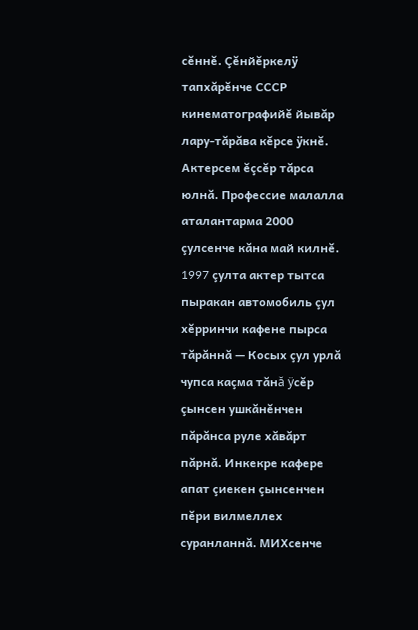сĕннĕ. Çĕнйĕркелÿ тапхăрĕнче СССР кинематографийĕ йывăр лару-тăрăва кĕрсе ÿкнĕ. Актерсем ĕçсĕр тăрса юлнă. Профессие малалла аталантарма 2000 çулсенче кăна май килнĕ.
1997 çулта актер тытса пыракан автомобиль çул хĕрринчи кафене пырса тăрăннă — Косых çул урлă чупса каçма тăнă ÿсĕр çынсен ушкăнĕнчен пăрăнса руле хăвăрт пăрнă. Инкекре кафере апат çиекен çынсенчен пĕри вилмеллех суранланнă. МИХсенче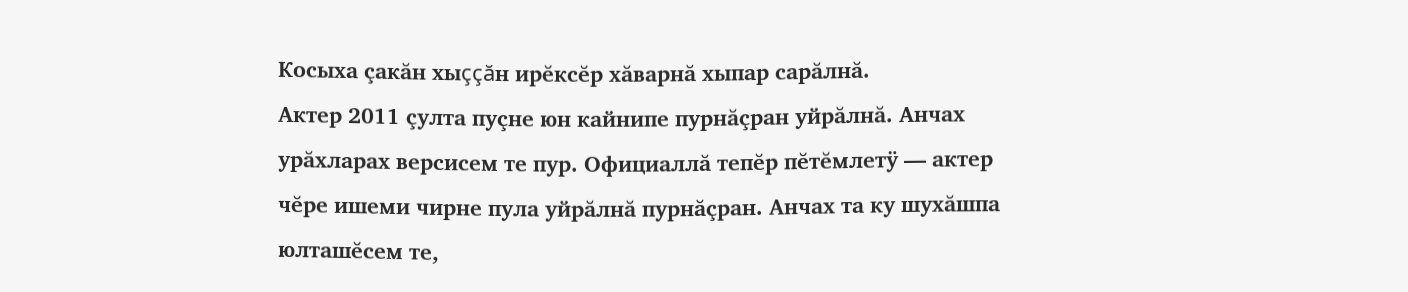Косыха çакăн хыççăн ирĕксĕр хăварнă хыпар сарăлнă.
Актер 2011 çулта пуçне юн кайнипе пурнăçран уйрăлнă. Анчах урăхларах версисем те пур. Официаллă тепĕр пĕтĕмлетÿ — актер чĕре ишеми чирне пула уйрăлнă пурнăçран. Анчах та ку шухăшпа юлташĕсем те,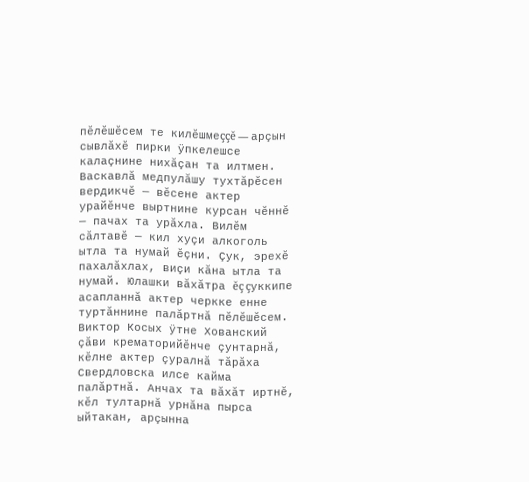пĕлĕшĕсем те килĕшмеççĕ — арçын сывлăхĕ пирки ÿпкелешсе калаçнине нихăçан та илтмен. Васкавлă медпулăшу тухтăрĕсен вердикчĕ — вĕсене актер урайĕнче выртнине курсан чĕннĕ — пачах та урăхла. Вилĕм сăлтавĕ — кил хуçи алкоголь ытла та нумай ĕçни. Çук, эрехĕ пахалăхлах, виçи кăна ытла та нумай. Юлашки вăхăтра ĕç çуккипе асапланнă актер черкке енне туртăннине палăртнă пĕлĕшĕсем.
Виктор Косых ÿтне Хованский çăви крематорийĕнче çунтарнă, кĕлне актер çуралнă тăрăха Свердловска илсе кайма палăртнă. Анчах та вăхăт иртнĕ, кĕл тултарнă урнăна пырса ыйтакан, арçынна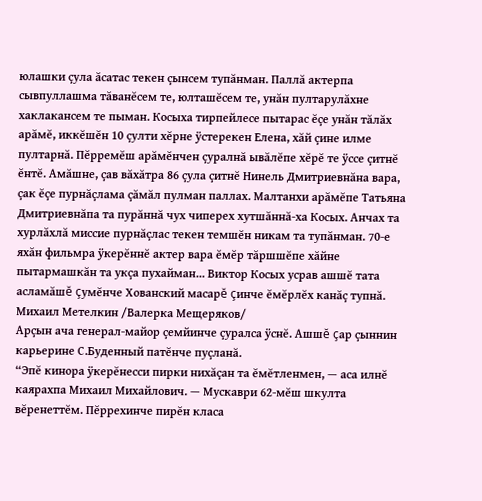юлашки çула ăсатас текен çынсем тупăнман. Паллă актерпа сывпуллашма тăванĕсем те, юлташĕсем те, унăн пултарулăхне хаклакансем те пыман. Косыха тирпейлесе пытарас ĕçе унăн тăлăх арăмĕ, иккĕшĕн 10 çулти хĕрне ÿстерекен Елена, хăй çине илме пултарнă. Пĕрремĕш арăмĕнчен çуралнă ывăлĕпе хĕрĕ те ÿссе çитнĕ ĕнтĕ. Амăшне, çав вăхăтра 86 çула çитнĕ Нинель Дмитриевнăна вара, çак ĕçе пурнăçлама çăмăл пулман паллах. Малтанхи арăмĕпе Татьяна Дмитриевнăпа та пурăннă чух чиперех хутшăннă-ха Косых. Анчах та хурлăхлă миссие пурнăçлас текен темшĕн никам та тупăнман. 70-е яхăн фильмра ÿкерĕннĕ актер вара ĕмĕр тăршшĕпе хăйне пытармашкăн та укçа пухайман... Виктор Косых усрав ашшĕ тата асламăшĕ çумĕнче Хованский масарĕ çинче ĕмĕрлĕх канăç тупнă.
Михаил Метелкин /Валерка Мещеряков/
Арçын ача генерал-майор çемйинче çуралса ÿснĕ. Ашшĕ çар çыннин карьерине С.Буденный патĕнче пуçланă.
“Эпĕ кинора ÿкерĕнесси пирки нихăçан та ĕмĕтленмен, — аса илнĕ каярахпа Михаил Михайлович. — Мускаври 62-мĕш шкулта вĕренеттĕм. Пĕррехинче пирĕн класа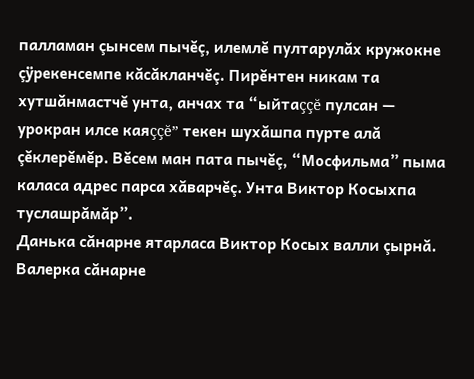палламан çынсем пычĕç, илемлĕ пултарулăх кружокне çÿрекенсемпе кăсăкланчĕç. Пирĕнтен никам та хутшăнмастчĕ унта, анчах та “ыйтаççĕ пулсан — урокран илсе каяççĕ” текен шухăшпа пурте алă çĕклерĕмĕр. Вĕсем ман пата пычĕç, “Мосфильма” пыма каласа адрес парса хăварчĕç. Унта Виктор Косыхпа туслашрăмăр”.
Данька сăнарне ятарласа Виктор Косых валли çырнă. Валерка сăнарне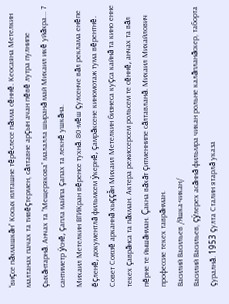“виçсе пăхмашкăн” Косых юлташне тĕрĕслесе пăхма сĕннĕ. Кеосаяна Метелкин малтанах пачах та тивĕçтермен, сăлтавне арçын ачан пĕвĕ лутра пулнипе çыхăнтарнă. Анчах та “Мещерякова” малалла шыранă май Михаил икĕ уйăхра... 7 сантиметр ÿснĕ, çапла майпа çапах та лекнĕ ушкăна.
Михаил Метелкин ВГИКран вĕренсе тухнă. 80-мĕш çулсенче вăл реклама енĕпе ĕçленĕ, документлă фильмсем ÿкернĕ, çамрăксене киномотаж тума вĕрентнĕ.
Совет Союзĕ арканнă хыççăн Михаил Метелкин бизнеса куçса кайнă та кино енне текех çаврăнса та пăхман. Актера режиссерсем рольсем те сĕннĕ, анчах та вăл пĕрне те йышăнман. Çакна вăхăт çитменнипе сăлтавланă. Михаил Михайлович профессие текех таврăнман.
Василий Васильев /Яшка-чикан/
Василий Васильев, çÿлерех асăннă фильмра чикан рольне калăпланăскер, таборта çуралнă. 1953 çулта Сталин ятарлă указа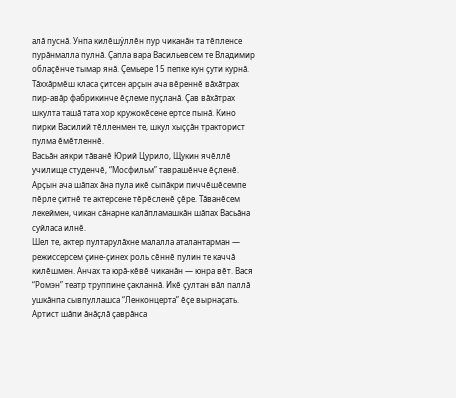алă пуснă. Унпа килĕшÿллĕн пур чиканăн та тĕпленсе пурăнмалла пулнă. Çапла вара Васильевсем те Владимир облаçĕнче тымар янă. Çемьере 15 пепке кун çути курнă.
Тăххăрмĕш класа çитсен арçын ача вĕреннĕ вăхăтрах пир-авăр фабрикинче ĕçлеме пуçланă. Çав вăхăтрах шкулта ташă тата хор кружокĕсене ертсе пынă. Кино пирки Василий тĕлленмен те, шкул хыççăн тракторист пулма ĕмĕтленнĕ.
Васьăн аякри тăванĕ Юрий Цурило, Щукин ячĕллĕ училище студенчĕ, “Мосфильм” таврашĕнче ĕçленĕ. Арçын ача шăпах ăна пула икĕ сыпăкри пиччĕшĕсемпе пĕрле çитнĕ те актерсене тĕрĕсленĕ çĕре. Тăванĕсем лекеймен, чикан сăнарне калăпламашкăн шăпах Васьăна суйласа илнĕ.
Шел те, актер пултарулăхне малалла аталантарман — режиссерсем çине-çинех роль сĕннĕ пулин те каччă килĕшмен. Анчах та юрă-кĕвĕ чиканăн — юнра вĕт. Вася “Ромэн” театр труппине çакланнă. Икĕ çултан вăл паллă ушкăнпа сывпуллашса “Ленконцерта” ĕçе вырнаçать. Артист шăпи ăнăçлă çаврăнса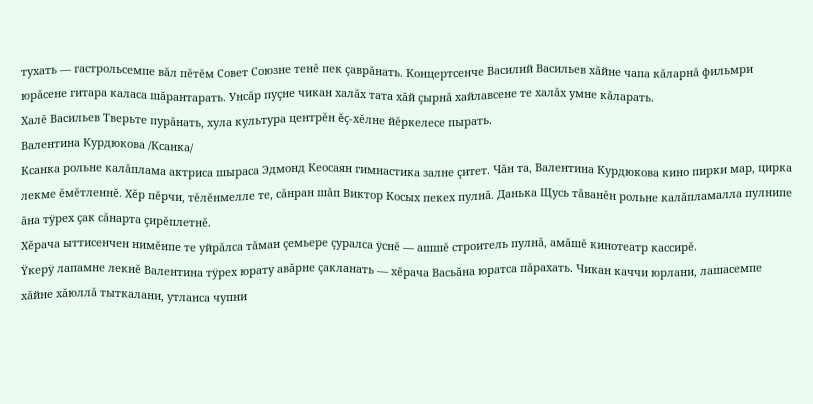тухать — гастрольсемпе вăл пĕтĕм Совет Союзне тенĕ пек çаврăнать. Концертсенче Василий Васильев хăйне чапа кăларнă фильмри юрăсене гитара каласа шăрантарать. Унсăр пуçне чикан халăх тата хăй çырнă хайлавсене те халăх умне кăларать.
Халĕ Васильев Тверьте пурăнать, хула культура центрĕн ĕç-хĕлне йĕркелесе пырать.
Валентина Курдюкова /Ксанка/
Ксанка рольне калăплама актриса шыраса Эдмонд Кеосаян гимнастика залне çитет. Чăн та, Валентина Курдюкова кино пирки мар, цирка лекме ĕмĕтленнĕ. Хĕр пĕрчи, тĕлĕнмелле те, сăнран шăп Виктор Косых пекех пулнă. Данька Щусь тăванĕн рольне калăпламалла пулнипе ăна тÿрех çак сăнарта çирĕплетнĕ.
Хĕрача ыттисенчен нимĕнпе те уйрăлса тăман çемьере çуралса ÿснĕ — ашшĕ строитель пулнă, амăшĕ кинотеатр кассирĕ.
Ÿкерÿ лапамне лекнĕ Валентина тÿрех юрату авăрне çакланать — хĕрача Васьăна юратса пăрахать. Чикан каччи юрлани, лашасемпе хăйне хăюллă тыткалани, утланса чупни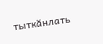тыткăнлать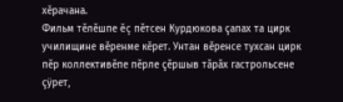хĕрачана.
Фильм тĕлĕшпе ĕç пĕтсен Курдюкова çапах та цирк училищине вĕренме кĕрет. Унтан вĕренсе тухсан цирк пĕр коллективĕпе пĕрле çĕршыв тăрăх гастрольсене çÿрет,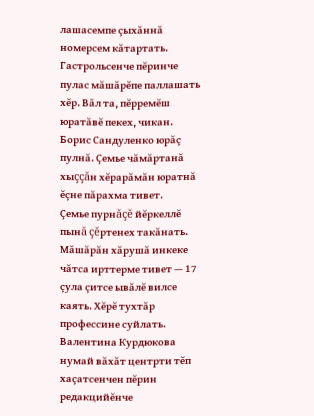лашасемпе çыхăннă номерсем кăтартать.
Гастрольсенче пĕринче пулас мăшăрĕпе паллашать хĕр. Вăл та, пĕрремĕш юратăвĕ пекех, чикан. Борис Сандуленко юрăç пулнă. Çемье чăмăртанă хыççăн хĕрарăмăн юратнă ĕçне пăрахма тивет.
Çемье пурнăçĕ йĕркеллĕ пынă çĕртенех такăнать. Мăшăрăн хăрушă инкеке чăтса ирттерме тивет — 17 çула çитсе ывăлĕ вилсе каять. Хĕрĕ тухтăр профессине суйлать.
Валентина Курдюкова нумай вăхăт центрти тĕп хаçатсенчен пĕрин редакцийĕнче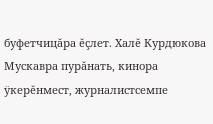буфетчицăра ĕçлет. Халĕ Курдюкова Мускавра пурăнать, кинора ÿкерĕнмест, журналистсемпе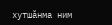хутшăнма ним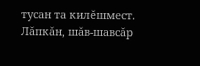тусан та килĕшмест. Лăпкăн, шăв-шавсăр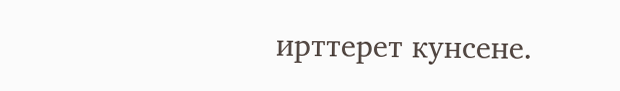ирттерет кунсене.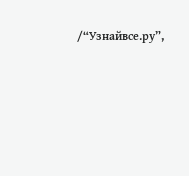/“Узнайвсе.ру”,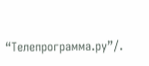“Телепрограмма.ру”/.